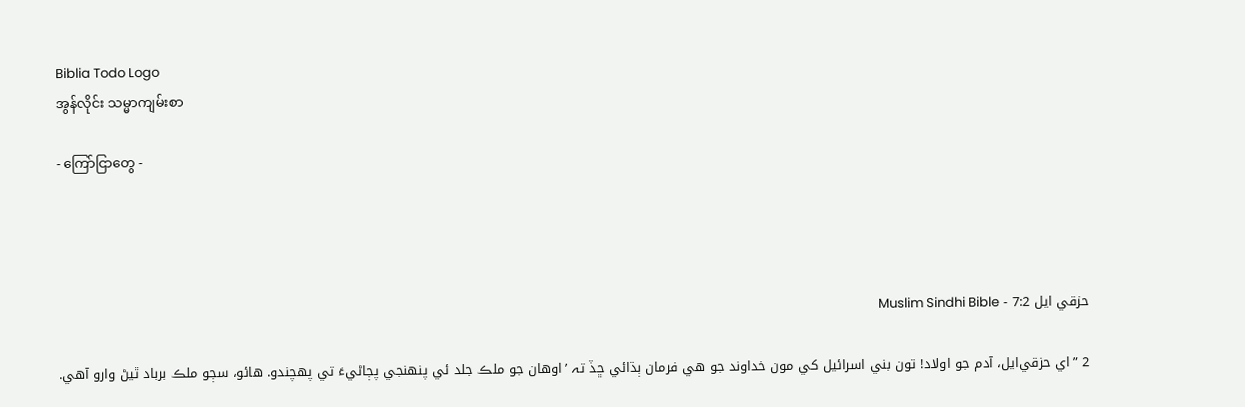Biblia Todo Logo
အွန်လိုင်း သမ္မာကျမ်းစာ

- ကြော်ငြာတွေ -




حزقي ايل 7:2 - Muslim Sindhi Bible

2 ”اي حزقي‌ايل، آدم جو اولاد! تون بني اسرائيل کي مون خداوند جو هي فرمان ٻڌائي ڇڏ تہ ’اوهان جو ملڪ جلد ئي پنهنجي پڄاڻيءَ تي پهچندو. هائو، سڄو ملڪ برباد ٿيڻ وارو آهي.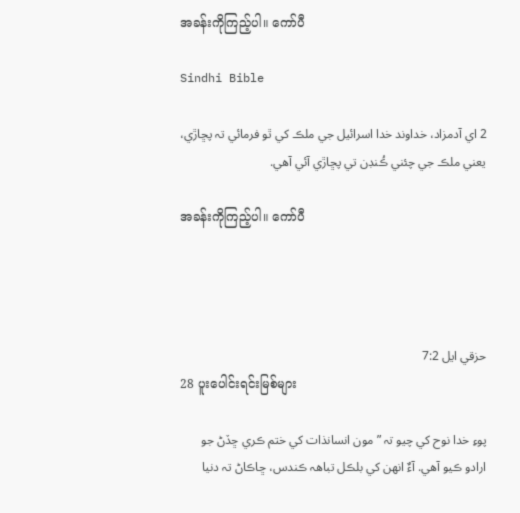အခန်းကိုကြည့်ပါ။ ကော်ပီ

Sindhi Bible

2 اي آدمزاد، خداوند خدا اسرائيل جي ملڪ کي ٿو فرمائي تہ پڇاڙي، يعني ملڪ جي چئني ڪُنڊن تي پڇاڙي آئي آهي.

အခန်းကိုကြည့်ပါ။ ကော်ပီ




حزقي ايل 7:2
28 ပူးပေါင်းရင်းမြစ်များ

پوءِ خدا نوح کي چيو تہ ”مون انسانذات کي ختم ڪري ڇڏڻ جو ارادو ڪيو آهي. آءٌ انهن کي بلڪل تباهہ ڪندس، ڇاڪاڻ تہ دنيا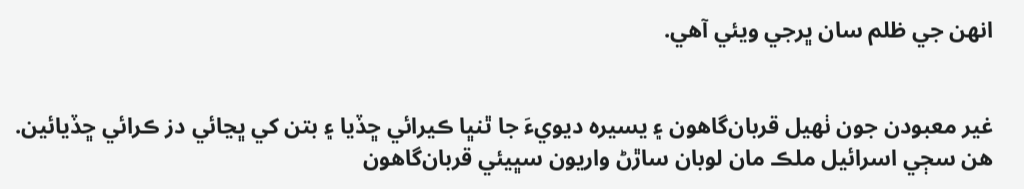انهن جي ظلم سان ڀرجي ويئي آهي.


غير معبودن جون ٺهيل قربان‌گاهون ۽ يسيرہ ديويءَ جا ٿنڀا ڪيرائي ڇڏيا ۽ بتن کي ڀڃائي دز ڪرائي ڇڏيائين. هن سڄي اسرائيل ملڪ مان لوبان ساڙڻ واريون سڀيئي قربان‌گاهون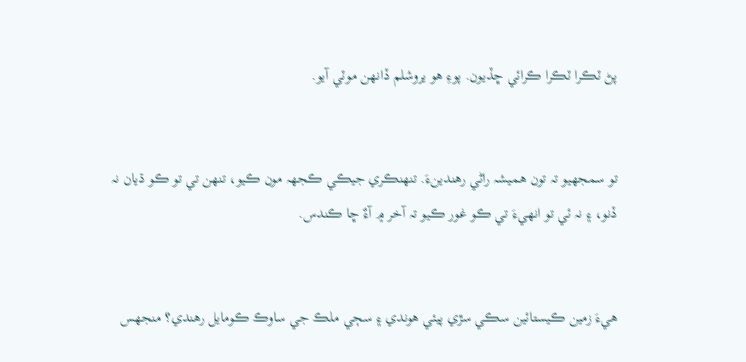پڻ ٽڪرا ٽڪرا ڪرائي ڇڏيون. پوءِ هو يروشلم ڏانهن موٽي آيو.


تو سمجھيو تہ تون هميشہ راڻي رهندينءَ. تنهنڪري جيڪي ڪجھہ مون ڪيو، تنهن تي تو ڪو ڌيان نہ ڏنو، ۽ نہ ئي تو انهيءَ تي ڪو غور ڪيو تہ آخر ۾ آءٌ ڇا ڪندس.


هيءَ زمين ڪيستائين سڪي سڙي پيئي هوندي ۽ سڄي ملڪ جي ساوڪ ڪومايل رهندي؟ منجھس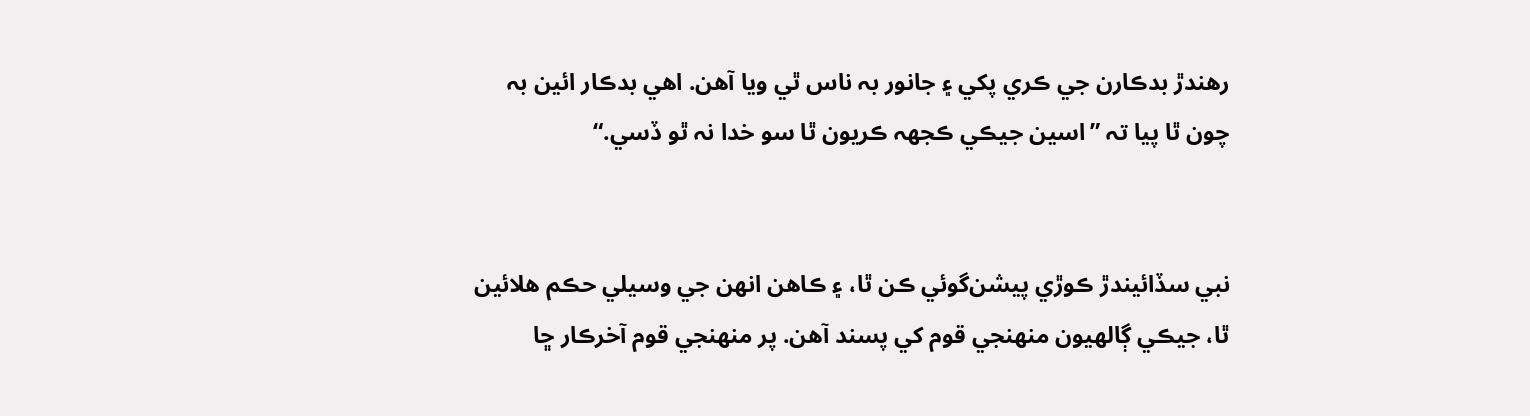رهندڙ بدڪارن جي ڪري پکي ۽ جانور بہ ناس ٿي ويا آهن. اهي بدڪار ائين بہ چون ٿا پيا تہ ”اسين جيڪي ڪجھہ ڪريون ٿا سو خدا نہ ٿو ڏسي.“


نبي سڏائيندڙ ڪوڙي پيشن‌گوئي ڪن ٿا، ۽ ڪاهن انهن جي وسيلي حڪم هلائين ٿا، جيڪي ڳالهيون منهنجي قوم کي پسند آهن. پر منهنجي قوم آخرڪار ڇا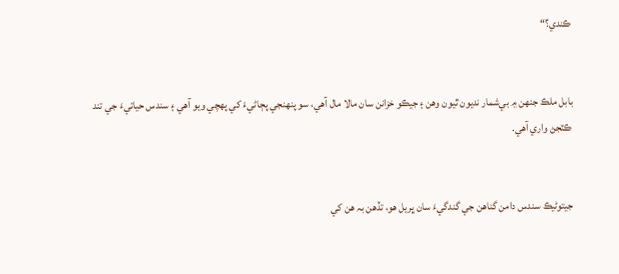ڪندي؟“


بابل ملڪ جنهن ۾ بي‌شمار نديون ٿيون وهن ۽ جيڪو خزانن سان مالا مال آهي، سو پنهنجي پڄاڻيءَ کي پهچي ويو آهي ۽ سندس حياتيءَ جي تند ڪٽجڻ واري آهي.


جيتوڻيڪ سندس دامن گناهن جي گندگيءَ سان ڀريل هو، تڏهن بہ هن کي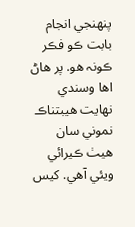پنهنجي انجام بابت ڪو فڪر ڪونہ هو. پر هاڻ اها وسندي نهايت هيبتناڪ نموني سان هيٺ ڪيرائي ويئي آهي. کيس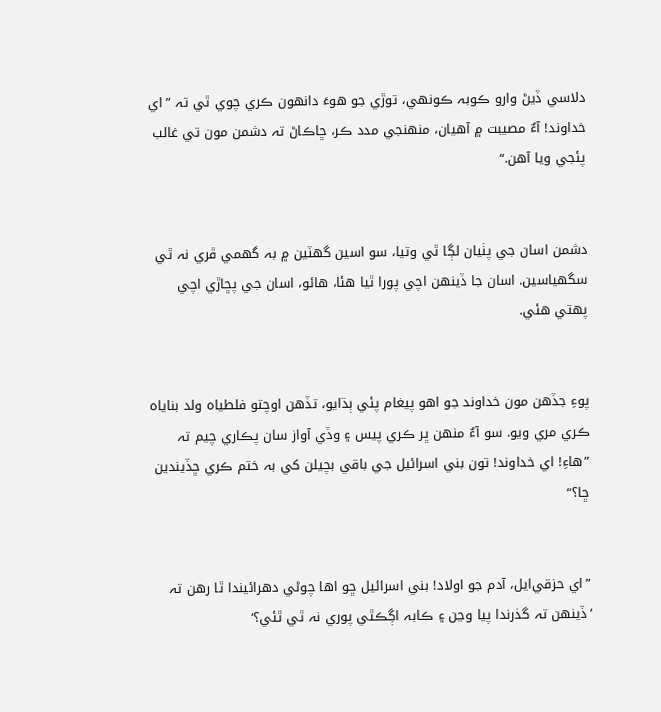دلاسي ڏيڻ وارو ڪوبہ ڪونهي، توڙي جو هوءَ دانهون ڪري چوي ٿي تہ ”اي خداوند! آءٌ مصيبت ۾ آهيان، منهنجي مدد ڪر، ڇاڪاڻ تہ دشمن مون تي غالب پئجي ويا آهن.“


دشمن اسان جي پٺيان لڳا ٿي وتيا، سو اسين گھٽين ۾ بہ گھمي ڦري نہ ٿي سگھياسين. اسان جا ڏينهن اچي پورا ٿيا هئا، هائو، اسان جي پڇاڙي اچي پهتي هئي.


پوءِ جڏهن مون خداوند جو اهو پيغام پئي ٻڌايو، تڏهن اوچتو فلطياہ ولد بناياہ ڪري مري ويو. سو آءٌ منهن ڀر ڪري پيس ۽ وڏي آواز سان پڪاري چيم تہ ”هاءِ! اي خداوند! تون بني اسرائيل جي باقي بچيلن کي بہ ختم ڪري ڇڏيندين ڇا؟“


”اي حزقي‌ايل، آدم جو اولاد! بني اسرائيل ڇو اها چوڻي دهرائيندا ٿا رهن تہ ’ڏينهن تہ گذرندا پيا وڃن ۽ ڪابہ اڳڪٿي پوري نہ ٿي ٿئي؟‘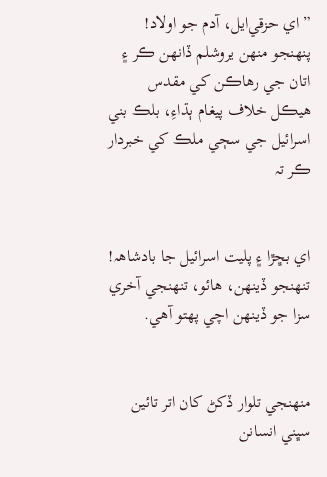”اي حزقي‌ايل، آدم جو اولاد! پنهنجو منهن يروشلم ڏانهن ڪر ۽ اتان جي رهاڪن کي مقدس هيڪل خلاف پيغام ٻڌاءِ، بلڪ بني اسرائيل جي سڄي ملڪ کي خبردار ڪر تہ


اي بڇڙا ۽ پليت اسرائيل جا بادشاهہ! تنهنجو ڏينهن، هائو، تنهنجي آخري سزا جو ڏينهن اچي پهتو آهي.


منهنجي تلوار ڏکڻ کان اتر تائين سڀني انسانن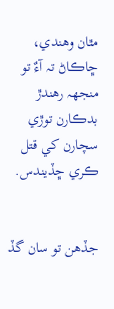مٿان وهندي، ڇاڪاڻ تہ آءٌ تو منجھہ رهندڙ بدڪارن توڙي سچارن کي قتل ڪري ڇڏيندس.


جڏهن تو سان گڏ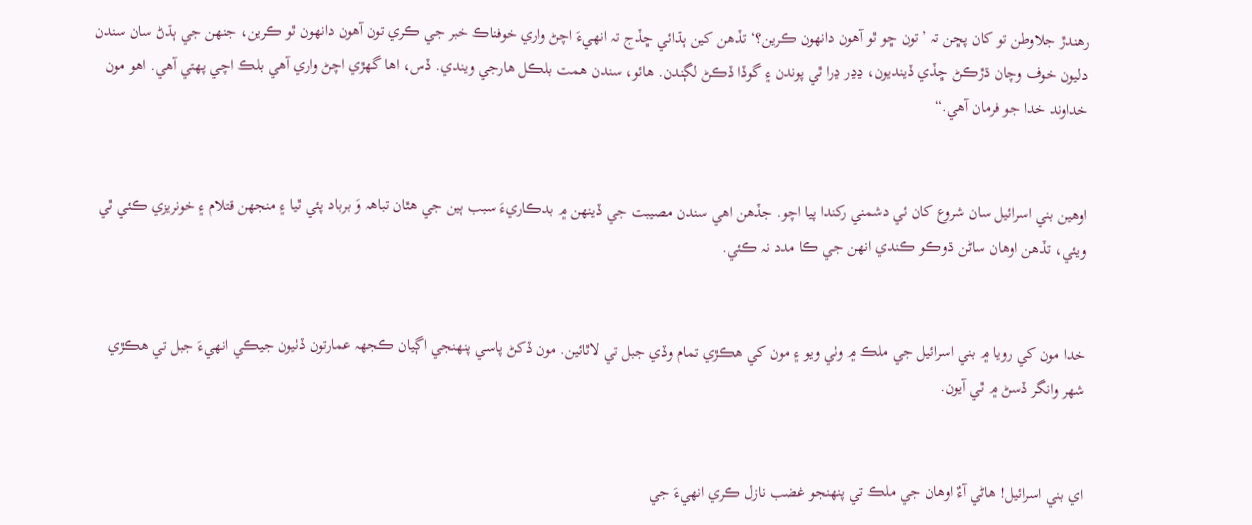رهندڙ جلاوطن تو کان پڇن تہ ’تون ڇو ٿو آهون دانهون ڪرين؟‘ تڏهن کين ٻڌائي ڇڏج تہ انهيءَ اچڻ واري خوفناڪ خبر جي ڪري تون آهون دانهون ٿو ڪرين، جنهن جي ٻڌڻ سان سندن دليون خوف وچان ڌڙڪڻ ڇڏي ڏينديون، ڍڍر ڍرا ٿي پوندن ۽ گوڏا ڏڪڻ لڳندن. هائو، سندن همت بلڪل هارجي ويندي. ڏس، اها گھڙي اچڻ واري آهي بلڪ اچي پهتي آهي. اهو مون خداوند خدا جو فرمان آهي.“


اوهين بني اسرائيل سان شروع کان ئي دشمني رکندا پيا اچو. جڏهن اهي سندن مصيبت جي ڏينهن ۾ بدڪاريءَ سبب ٻين جي هٿان تباهہ وَ برباد پئي ٿيا ۽ منجھن قتلام ۽ خونريزي ڪئي ٿي ويئي، تڏهن اوهان ساڻن ڌوڪو ڪندي انهن جي ڪا مدد نہ ڪئي.


خدا مون کي رويا ۾ بني اسرائيل جي ملڪ ۾ وٺي ويو ۽ مون کي هڪڙي تمام وڏي جبل تي لاٿائين. مون ڏکڻ پاسي پنهنجي اڳيان ڪجھہ عمارتون ڏٺيون جيڪي انهيءَ جبل تي هڪڙي شهر وانگر ڏسڻ ۾ ٿي آيون.


اي بني اسرائيل! هاڻي آءٌ اوهان جي ملڪ تي پنهنجو غضب نازل ڪري انهيءَ جي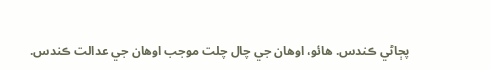پڄاڻي ڪندس. هائو، اوهان جي چال چلت موجب اوهان جي عدالت ڪندس.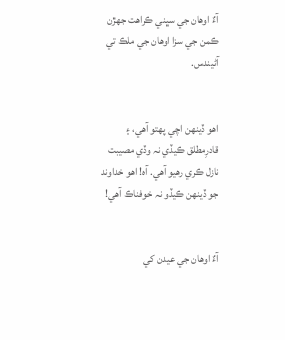آءٌ اوهان جي سڀني ڪراهت جهڙن ڪمن جي سزا اوهان جي ملڪ تي آڻيندس.


اهو ڏينهن اچي پهتو آهي، ۽ قادرِمطلق ڪيڏي نہ وڏي مصيبت نازل ڪري رهيو آهي. آہ! اهو خداوند جو ڏينهن ڪيڏو نہ خوفناڪ آهي!


آءٌ اوهان جي عيدن کي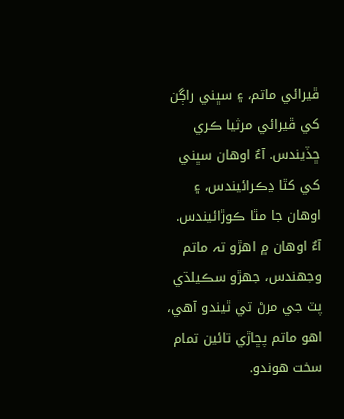ڦيرائي ماتم، ۽ سڀني راڳن کي ڦيرائي مرثيا ڪري ڇڏيندس. آءٌ اوهان سڀني کي کٿا ڍڪرائيندس، ۽ اوهان جا مٿا ڪوڙائيندس. آءٌ اوهان ۾ اهڙو تہ ماتم وجھندس، جهڙو سڪيلڌي پٽ جي مرڻ تي ٿيندو آهي، اهو ماتم پڇاڙي تائين تمام سخت هوندو.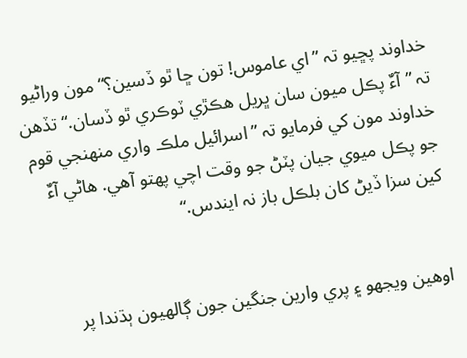خداوند پڇيو تہ ”اي عاموس! تون ڇا ٿو ڏسين؟“ مون وراڻيو تہ ”آءٌ پڪل ميون سان ڀريل هڪڙي ٽوڪري ٿو ڏسان.“ تڏهن خداوند مون کي فرمايو تہ ”اسرائيل ملڪ واري منهنجي قوم جو پڪل ميوي جيان پٽڻ جو وقت اچي پهتو آهي. هاڻي آءٌ کين سزا ڏيڻ کان بلڪل باز نہ ايندس.“


اوهين ويجھو ۽ پري وارين جنگين جون ڳالهيون ٻڌندا پر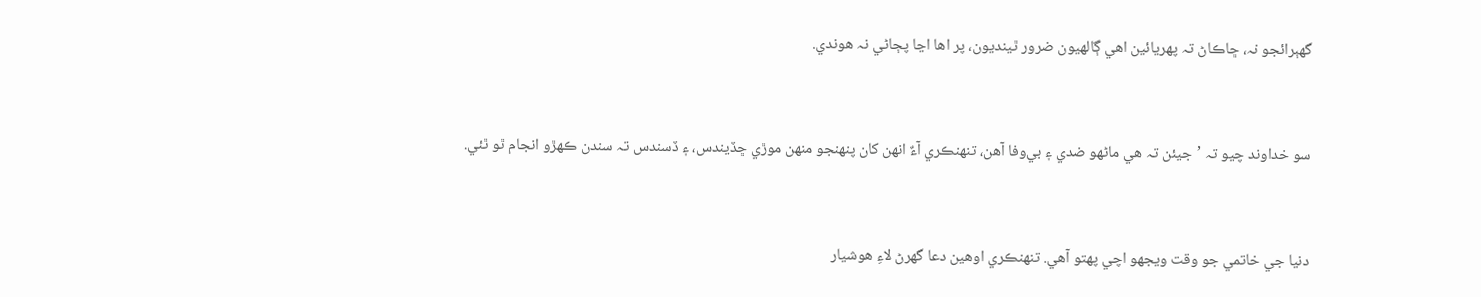گھٻرائجو نہ، ڇاڪاڻ تہ پهريائين اهي ڳالهيون ضرور ٿينديون، پر اها اڃا پڄاڻي نہ هوندي.


سو خداوند چيو تہ ’جيئن تہ هي ماڻهو ضدي ۽ بي‌وفا آهن، تنهنڪري آءٌ انهن کان پنهنجو منهن موڙي ڇڏيندس، ۽ ڏسندس تہ سندن ڪهڙو انجام ٿو ٿئي.


دنيا جي خاتمي جو وقت ويجھو اچي پهتو آهي. تنهنڪري اوهين دعا گھرڻ لاءِ هوشيار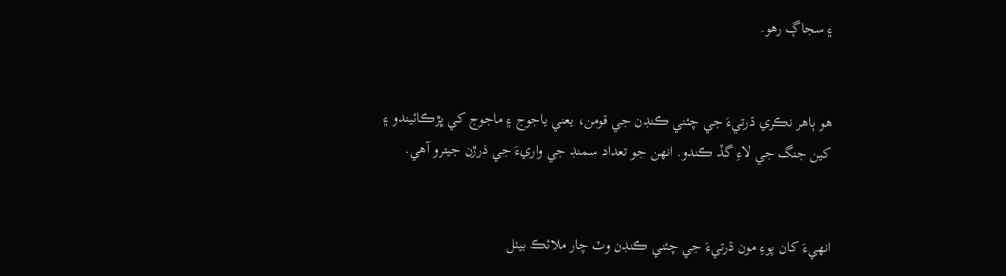۽ سجاڳ رهو.


هو ٻاهر نڪري ڌرتيءَ جي چئني ڪنڊن جي قومن، يعني ياجوج ۽ ماجوج کي ڀڙڪائيندو ۽ کين جنگ جي لاءِ گڏ ڪندو. انهن جو تعداد سمنڊ جي واريءَ جي ذرڙن جيترو آهي.


انهيءَ کان پوءِ مون ڌرتيءَ جي چئني ڪنڊن وٽ چار ملائڪ بيٺل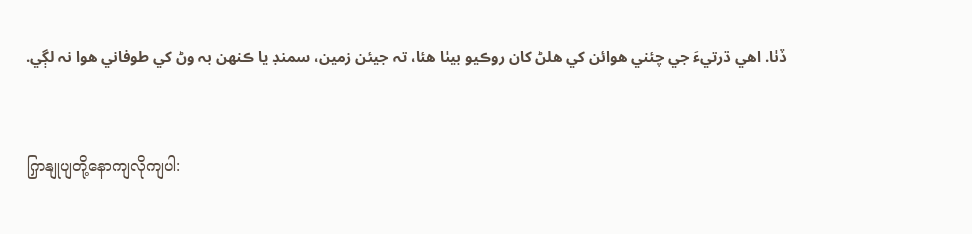ڏٺا. اهي ڌرتيءَ جي چئني هوائن کي هلڻ کان روڪيو بيٺا هئا، تہ جيئن زمين، سمنڊ يا ڪنهن بہ وڻ کي طوفاني هوا نہ لڳي.


ကြှနျုပျတို့နောကျလိုကျပါ: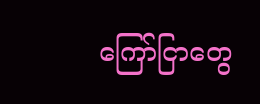ကြော်ငြာတွေ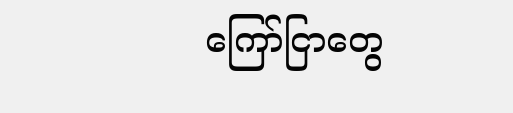ကြော်ငြာတွေ